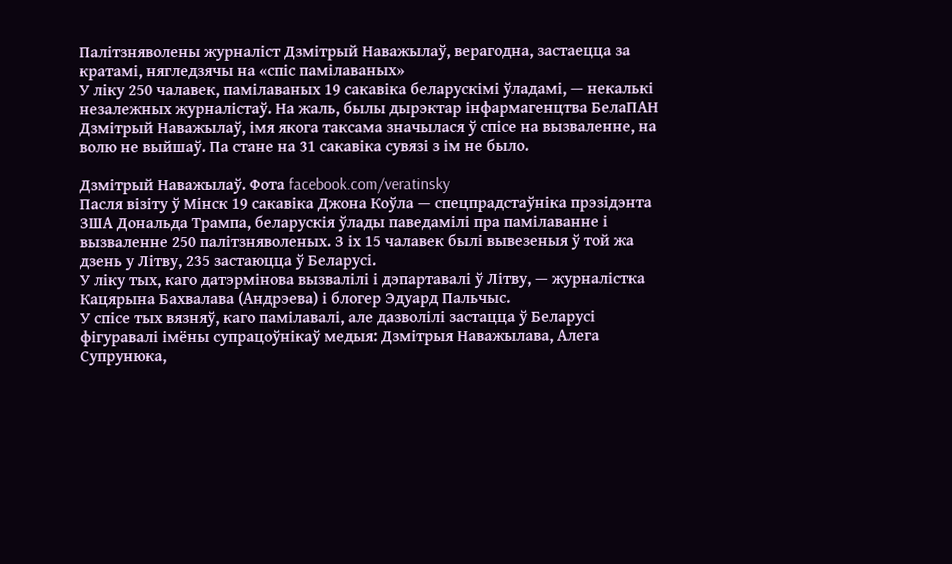Палітзняволены журналіст Дзмітрый Наважылаў, верагодна, застаецца за кратамі, нягледзячы на «спіс памілаваных»
У ліку 250 чалавек, памілаваных 19 сакавіка беларускімі ўладамі, — некалькі незалежных журналістаў. На жаль, былы дырэктар інфармагенцтва БелаПАН Дзмітрый Наважылаў, імя якога таксама значылася ў спісе на вызваленне, на волю не выйшаў. Па стане на 31 сакавіка сувязі з ім не было.

Дзмітрый Наважылаў. Фота facebook.com/veratinsky
Пасля візіту ў Мінск 19 сакавіка Джона Коўла — спецпрадстаўніка прэзідэнта ЗША Дональда Трампа, беларускія ўлады паведамілі пра памілаванне і вызваленне 250 палітзняволеных. З іх 15 чалавек былі вывезеныя ў той жа дзень у Літву, 235 застаюцца ў Беларусі.
У ліку тых, каго датэрмінова вызвалілі і дэпартавалі ў Літву, — журналістка Кацярына Бахвалава (Андрэева) і блогер Эдуард Пальчыс.
У спісе тых вязняў, каго памілавалі, але дазволілі застацца ў Беларусі фігуравалі імёны супрацоўнікаў медыя: Дзмітрыя Наважылава, Алега Супрунюка,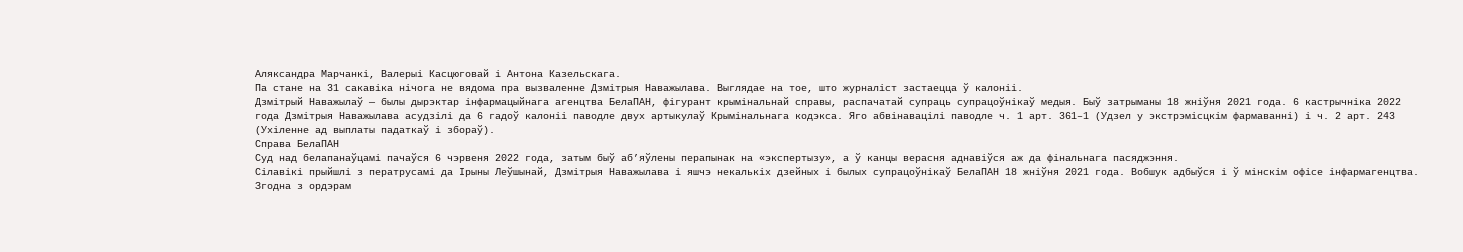Аляксандра Марчанкі, Валерыі Касцюговай і Антона Казельскага.
Па стане на 31 сакавіка нічога не вядома пра вызваленне Дзмітрыя Наважылава. Выглядае на тое, што журналіст застаецца ў калоніі.
Дзмітрый Наважылаў — былы дырэктар інфармацыйнага агенцтва БелаПАН, фігурант крымінальнай справы, распачатай супраць супрацоўнікаў медыя. Быў затрыманы 18 жніўня 2021 года. 6 кастрычніка 2022 года Дзмітрыя Наважылава асудзілі да 6 гадоў калоніі паводле двух артыкулаў Крымінальнага кодэкса. Яго абвінавацілі паводле ч. 1 арт. 361–1 (Удзел у экстрэмісцкім фармаванні) і ч. 2 арт. 243 (Ухіленне ад выплаты падаткаў і збораў).
Справа БелаПАН
Суд над белапанаўцамі пачаўся 6 чэрвеня 2022 года, затым быў аб’яўлены перапынак на «экспертызу», а ў канцы верасня аднавіўся аж да фінальнага пасяджэння.
Сілавікі прыйшлі з ператрусамі да Ірыны Леўшынай, Дзмітрыя Наважылава і яшчэ некалькіх дзейных і былых супрацоўнікаў БелаПАН 18 жніўня 2021 года. Вобшук адбыўся і ў мінскім офісе інфармагенцтва. Згодна з ордэрам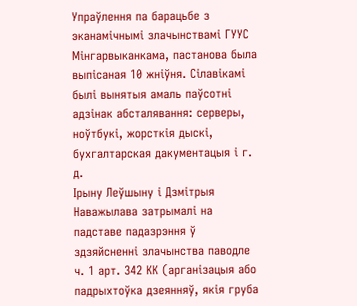Упраўлення па барацьбе з эканамічнымі злачынствамі ГУУС Мінгарвыканкама, пастанова была выпісаная 10 жніўня. Сілавікамі былі вынятыя амаль паўсотні адзінак абсталявання: серверы, ноўтбукі, жорсткія дыскі, бухгалтарская дакументацыя і г. д.
Ірыну Леўшыну і Дзмітрыя Наважылава затрымалі на падставе падазрэння ў здзяйсненні злачынства паводле ч. 1 арт. 342 КК (арганізацыя або падрыхтоўка дзеянняў, якія груба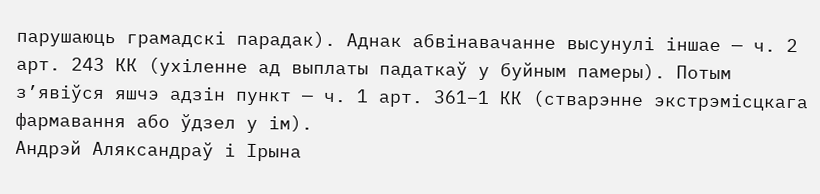парушаюць грамадскі парадак). Аднак абвінавачанне высунулі іншае — ч. 2 арт. 243 КК (ухіленне ад выплаты падаткаў у буйным памеры). Потым з’явіўся яшчэ адзін пункт — ч. 1 арт. 361–1 КК (стварэнне экстрэмісцкага фармавання або ўдзел у ім).
Андрэй Аляксандраў і Ірына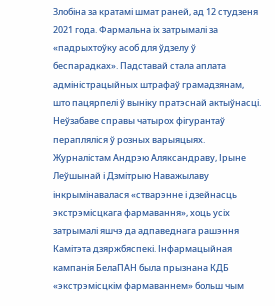Злобіна за кратамі шмат раней, ад 12 студзеня 2021 года. Фармальна іх затрымалі за «падрыхтоўку асоб для ўдзелу ў беспарадках». Падставай стала аплата адміністрацыйных штрафаў грамадзянам, што пацярпелі ў выніку пратэснай актыўнасці.
Неўзабаве справы чатырох фігурантаў перапляліся ў розных варыяцыях. Журналістам Андрэю Аляксандраву, Ірыне Леўшынай і Дзмітрыю Наважылаву інкрымінавалася «стварэнне і дзейнасць экстрэмісцкага фармавання», хоць усіх затрымалі яшчэ да адпаведнага рашэння Камітэта дзяржбяспекі. Інфармацыйная кампанія БелаПАН была прызнана КДБ «экстрэмісцкім фармаваннем» больш чым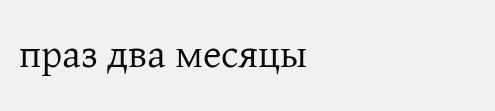праз два месяцы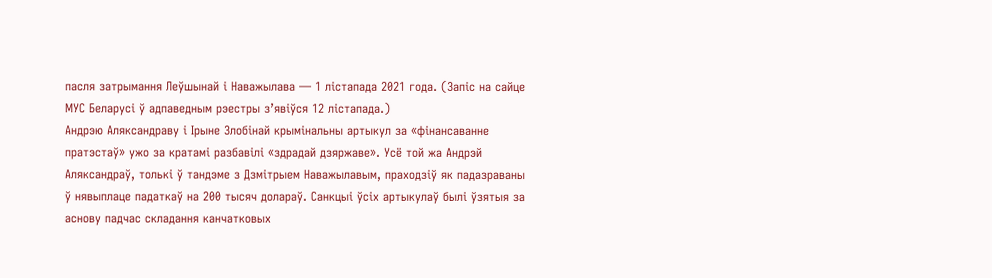пасля затрымання Леўшынай і Наважылава — 1 лістапада 2021 года. (Запіс на сайце МУС Беларусі ў адпаведным рэестры з’явіўся 12 лістапада.)
Андрэю Аляксандраву і Ірыне Злобінай крымінальны артыкул за «фінансаванне пратэстаў» ужо за кратамі разбавілі «здрадай дзяржаве». Усё той жа Андрэй Аляксандраў, толькі ў тандэме з Дзмітрыем Наважылавым, праходзіў як падазраваны ў нявыплаце падаткаў на 200 тысяч долараў. Санкцыі ўсіх артыкулаў былі ўзятыя за аснову падчас складання канчатковых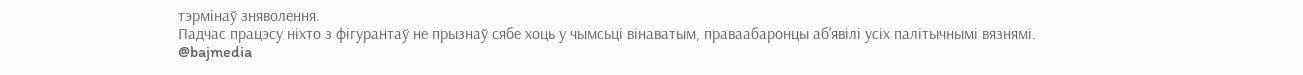тэрмінаў зняволення.
Падчас працэсу ніхто з фігурантаў не прызнаў сябе хоць у чымсьці вінаватым, праваабаронцы аб’явілі усіх палітычнымі вязнямі.
@bajmedia